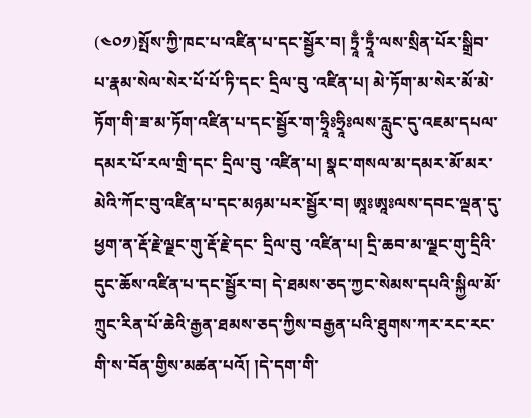(༤༠༡)སྤོས་ཀྱི་ཁང་པ་འཛིན་པ་དང་སྦྱོར་བ། ཏྲཱྃ་ཏྲཱྃ་ལས་སྲིན་པོར་སྒྲིབ་པ་རྣམ་སེལ་སེར་པོ་པོ་ཏི་དང་ དྲིལ་བུ ་འཛིན་པ། མེ་ཏོག་མ་སེར་མོ་མེ་ཏོག་གི་ཟ་མ་ཏོག་འཛིན་པ་དང་སྦྱོར་ག་ཧྲཱིཿཧྲཱིཿལས་རླུང་དུ་འཇམ་དཔལ་དམར་པོ་རལ་གྲི་དང་ དྲིལ་བུ ་འཛིན་པ། སྣང་གསལ་མ་དམར་མོ་མར་མེའི་ཀོང་བུ་འཛིན་པ་དང་མཉམ་པར་སྦྱོར་བ། ཨཱཿཨཱཿལས་དབང་ལྡན་དུ་ཕྱག་ན་རྡོ་རྗེ་ལྗང་གུ་རྡོ་རྗེ་དང་ དྲིལ་བུ ་འཛིན་པ། དྲི་ཆབ་མ་ལྗང་གུ་དྲིའི་དུང་ཆོས་འཛིན་པ་དང་སྦྱོར་བ། དེ་ཐམས་ཅད་ཀྱང་སེམས་དཔའི་སྐྱིལ་མོ་ཀྲུང་རིན་པོ་ཆེའི་རྒྱན་ཐམས་ཅད་ཀྱིས་བརྒྱན་པའི་ཐུགས་ཀར་རང་རང་གི་ས་བོན་གྱིས་མཚན་པའོ། །དེ་དག་གི་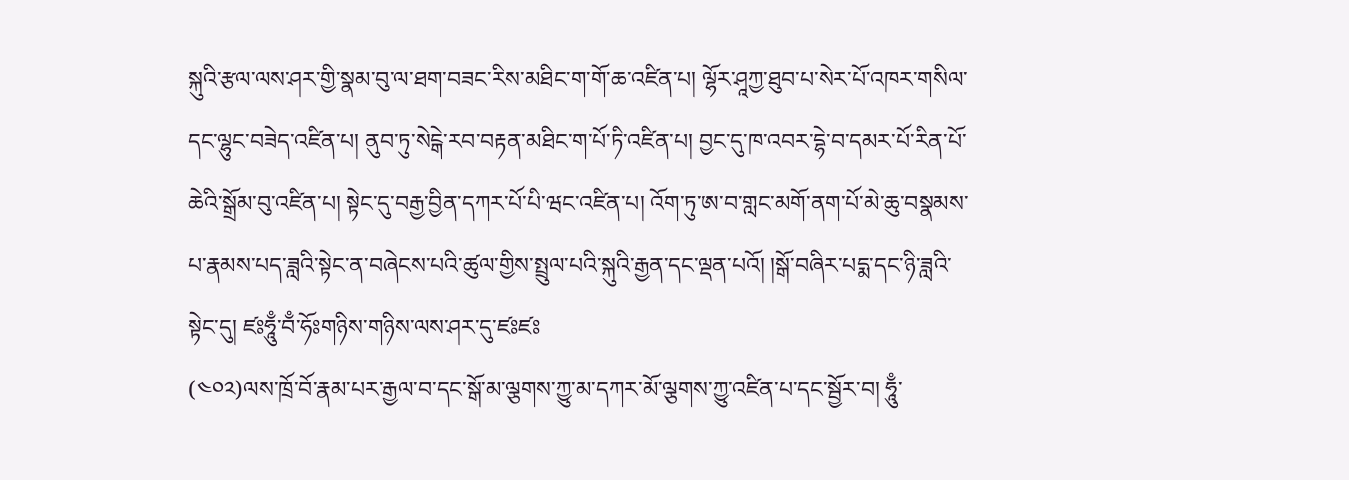སྐུའི་རྩལ་ལས་ཤར་གྱི་སྣམ་བུ་ལ་ཐག་བཟང་རིས་མཐིང་ག་གོ་ཆ་འཛིན་པ། ལྷོར་ཤཱཀྱ་ཐུབ་པ་སེར་པོ་འཁར་གསིལ་དང་ལྷུང་བཟེད་འཛིན་པ། ནུབ་ཏུ་སེངྒེ་རབ་བརྟན་མཐིང་ག་པོ་ཏི་འཛིན་པ། བྱང་དུ་ཁ་འབར་དྷེ་བ་དམར་པོ་རིན་པོ་ཆེའི་སྒྲོམ་བུ་འཛིན་པ། སྟེང་དུ་བརྒྱ་བྱིན་དཀར་པོ་པི་ཝང་འཛིན་པ། འོག་ཏུ་ཨ་བ་གླང་མགོ་ནག་པོ་མེ་ཆུ་བསྣམས་པ་རྣམས་པད་ཟླའི་སྟེང་ན་བཞེངས་པའི་ཚུལ་གྱིས་སྤྲུལ་པའི་སྐུའི་རྒྱན་དང་ལྡན་པའོ། །སྒོ་བཞིར་པདྨ་དང་ཉི་ཟླའི་སྟེང་དུ། ཛཿཧཱུྃ་བྃ་ཧོཿགཉིས་གཉིས་ལས་ཤར་དུ་ཛཿཛཿ
(༤༠༢)ལས་ཁྲོ་བོ་རྣམ་པར་རྒྱལ་བ་དང་སྒོ་མ་ལྕགས་ཀྱུ་མ་དཀར་མོ་ལྕགས་ཀྱུ་འཛིན་པ་དང་སྦྱོར་བ། ཧཱུྃ་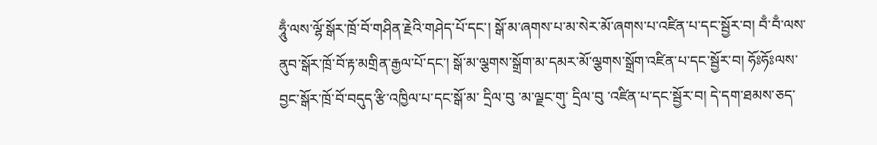ཧཱུྃ་ལས་ལྷོ་སྒོར་ཁྲོ་བོ་གཤིན་རྗེའི་གཤེད་པོ་དང་། སྒོ་མ་ཞགས་པ་མ་སེར་མོ་ཞགས་པ་འཛིན་པ་དང་སྦྱོར་བ། བྃ་བྃ་ལས་ནུབ་སྒོར་ཁྲོ་བོ་རྟ་མགྲིན་རྒྱལ་པོ་དང་། སྒོ་མ་ལྕགས་སྒྲོག་མ་དམར་མོ་ལྕགས་སྒྲོག་འཛིན་པ་དང་སྦྱོར་བ། ཧོཿཧོཿལས་བྱང་སྒོར་ཁྲོ་བོ་བདུད་རྩི་འཁྱིལ་པ་དང་སྒོ་མ་ དྲིལ་བུ ་མ་ལྗང་གུ་ དྲིལ་བུ ་འཛིན་པ་དང་སྦྱོར་བ། དེ་དག་ཐམས་ཅད་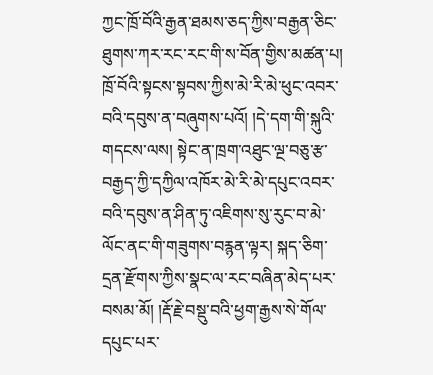ཀྱང་ཁྲོ་བོའི་རྒྱན་ཐམས་ཅད་ཀྱིས་བརྒྱན་ཅིང་ཐུགས་ཀར་རང་རང་གི་ས་བོན་གྱིས་མཚན་པ། ཁྲོ་བོའི་སྟངས་སྟབས་ཀྱིས་མེ་རི་མེ་ཕུང་འབར་བའི་དབུས་ན་བཞུགས་པའོ། །དེ་དག་གི་སྐུའི་གདངས་ལས། སྟེང་ན་ཁྲག་འཐུང་ལྔ་བཅུ་རྩ་བརྒྱད་ཀྱི་དཀྱིལ་འཁོར་མེ་རི་མེ་དཔུང་འབར་བའི་དབུས་ན་ཤིན་ཏུ་འཇིགས་སུ་རུང་བ་མེ་ལོང་ནང་གི་གཟུགས་བརྙན་ལྟར། སྐད་ཅིག་དྲན་རྫོགས་ཀྱིས་སྣང་ལ་རང་བཞིན་མེད་པར་བསམ་མོ། །རྡོ་རྗེ་བསྡུ་བའི་ཕྱག་རྒྱས་སེ་གོལ་དཔུང་པར་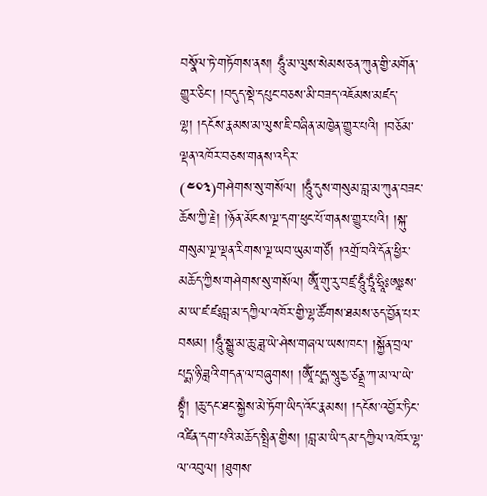བསྣོལ་ཏེ་གཏོགས་ནས། ཧཱུྃ་མ་ལུས་སེམས་ཅན་ཀུན་གྱི་མགོན་གྱུར་ཅིང་། །བདུད་སྡེ་དཔུང་བཅས་མི་བཟད་འཇོམས་མཛད་ལྷ། །དངོས་རྣམས་མ་ལུས་ཇི་བཞིན་མཁྱེན་གྱུར་པའི། །བཅོམ་ལྡན་འཁོར་བཅས་གནས་འདིར་
(༤༠༣)གཤེགས་སུ་གསོལ། །ཧཱུྃ་དུས་གསུམ་བླ་མ་ཀུན་བཟང་ཆོས་ཀྱི་རྗེ། །ཉོན་མོངས་ལྔ་དག་ཕུང་པོ་གནས་གྱུར་པའི། །སྐུ་གསུམ་ལྔ་ལྡན་རིགས་ལྔ་ཡབ་ཡུམ་གཙོ། །འགྲོ་བའི་དོན་ཕྱིར་མཆོད་ཀྱིས་གཤེགས་སུ་གསོལ། ཨཱོྃ་གུ་རུ་བཛྲ་ཧཱུྃ་ཏྲཱྃ་ཧྲཱིཿཨཱཿས་མ་ཡ་ཛ་ཛཿབླ་མ་དཀྱིལ་འཁོར་གྱི་ལྷ་ཚོགས་ཐམས་ཅད་བྱོན་པར་བསམ། །ཧཱུྃ་སྒྱུ་མ་ཆུ་ཟླ་ཡེ་ཤེས་གཞལ་ཡས་ཁང་། །སྐྱོན་བྲལ་པདྨ་ཉི་ཟླའི་གདན་ལ་བཞུགས། །ཨཱོྃ་པདྨ་སཱུརྱ་ཙནྡྲ་ཀ་མ་ལ་ཡེ་སྟྭྃ། །ཆུ་དང་ཐང་སྐྱེས་མེ་ཏོག་ཡིད་འོང་རྣམས། །དངོས་འབྱོར་ཏིང་འཛིན་དག་པའི་མཆོད་སྤྲིན་གྱིས། །བླ་མ་ཡི་དམ་དཀྱིལ་འཁོར་ལྷ་ལ་འབུལ། །ཐུགས་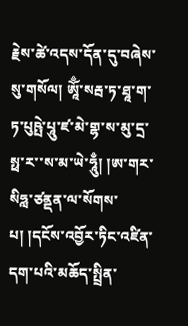རྗེས་ཚེ་འདས་དོན་དུ་བཞེས་སུ་གསོལ། ཨཱོྃ་སརྦ་ཏ་ཐཱ་ག་ཏ་པུཥྤེ་པཱུ་ཛ་མེ་གྷ་ས་མུ་དྲ་སྥ་ར་་ས་མ་ཡེ་ཧཱུྃ། །ཨ་གར་སིཧླ་ཙནྡན་ལ་སོགས་པ། །དངོས་འབྱོར་ཏིང་འཛིན་དག་པའི་མཆོད་སྤྲིན་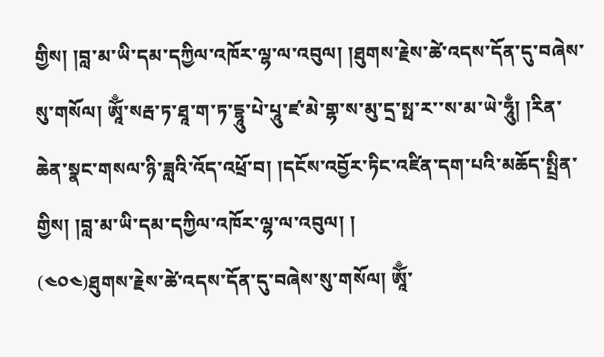གྱིས། །བླ་མ་ཡི་དམ་དཀྱིལ་འཁོར་ལྷ་ལ་འབུལ། །ཐུགས་རྗེས་ཚེ་འདས་དོན་དུ་བཞེས་སུ་གསོལ། ཨཱོྃ་སརྦ་ཏ་ཐཱ་ག་ཏ་དྷཱུ་པེ་པཱུ་ཛ་མེ་གྷ་ས་མུ་དྲ་སྥ་ར་་ས་མ་ཡེ་ཧཱུྃ། །རིན་ཆེན་སྣང་གསལ་ཉི་ཟླའི་འོད་འཕྲོ་བ། །དངོས་འབྱོར་ཏིང་འཛིན་དག་པའི་མཆོད་སྤྲིན་གྱིས། །བླ་མ་ཡི་དམ་དཀྱིལ་འཁོར་ལྷ་ལ་འབུལ། །
(༤༠༤)ཐུགས་རྗེས་ཚེ་འདས་དོན་དུ་བཞེས་སུ་གསོལ། ཨཱོྃ་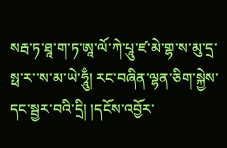སརྦ་ཏ་ཐཱ་ག་ཏ་ཨཱ་ལོ་ཀེ་པཱུ་ཛ་མེ་གྷ་ས་མུ་དྲ་སྥ་ར་་ས་མ་ཡེ་ཧཱུྃ། རང་བཞིན་ལྷན་ཅིག་སྐྱེས་དང་སྦྱར་བའི་དྲི། །དངོས་འབྱོར་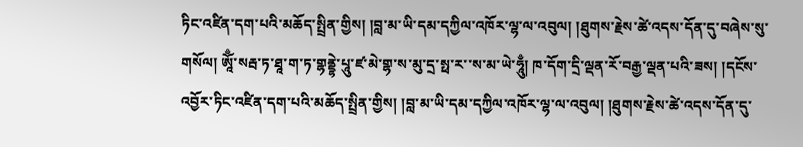ཏིང་འཛིན་དག་པའི་མཆོད་སྤྲིན་གྱིས། །བླ་མ་ཡི་དམ་དཀྱིལ་འཁོར་ལྷ་ལ་འབུལ། །ཐུགས་རྗེས་ཚེ་འདས་དོན་དུ་བཞེས་སུ་གསོལ། ཨཱོྃ་སརྦ་ཏ་ཐཱ་ག་ཏ་གྷནྡྷེ་པཱུ་ཛ་མེ་གྷ་ས་མུ་དྲ་སྥ་ར་་ས་མ་ཡེ་ཧཱུྃ། ཁ་དོག་དྲི་ལྡན་རོ་བརྒྱ་ལྡན་པའི་ཟས། །དངོས་འབྱོར་ཏིང་འཛིན་དག་པའི་མཆོད་སྤྲིན་གྱིས། །བླ་མ་ཡི་དམ་དཀྱིལ་འཁོར་ལྷ་ལ་འབུལ། །ཐུགས་རྗེས་ཚེ་འདས་དོན་དུ་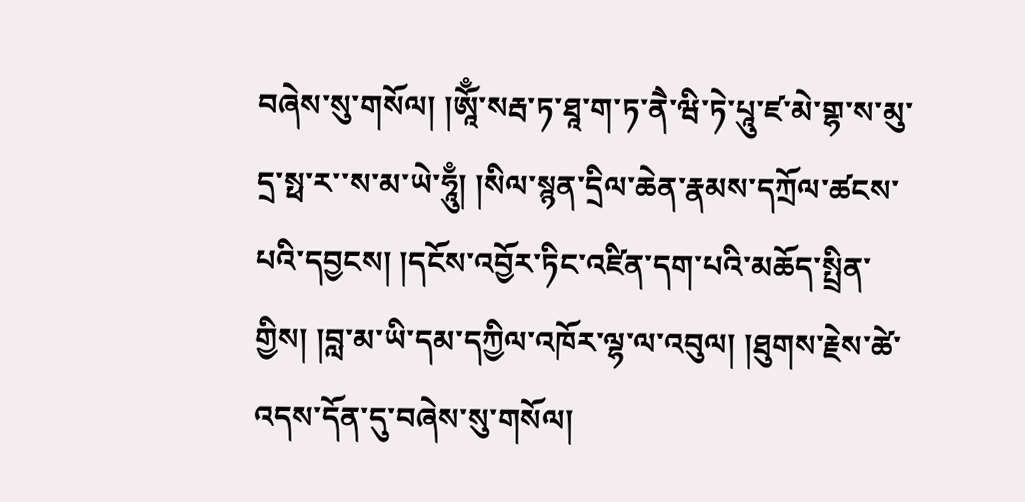བཞེས་སུ་གསོལ། །ཨཱོྃ་སརྦ་ཏ་ཐཱ་ག་ཏ་ནཻ་ཝི་ཏེ་པཱུ་ཛ་མེ་གྷ་ས་མུ་དྲ་སྥ་ར་་ས་མ་ཡེ་ཧཱུྃ། །སིལ་སྙན་དྲིལ་ཆེན་རྣམས་དཀྲོལ་ཚངས་པའི་དབྱངས། །དངོས་འབྱོར་ཏིང་འཛིན་དག་པའི་མཆོད་སྤྲིན་གྱིས། །བླ་མ་ཡི་དམ་དཀྱིལ་འཁོར་ལྷ་ལ་འབུལ། །ཐུགས་རྗེས་ཚེ་འདས་དོན་དུ་བཞེས་སུ་གསོལ།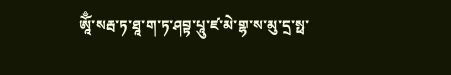ཨཱོྃ་སརྦ་ཏ་ཐཱ་ག་ཏ་ཤབྟ་པཱུ་ཛ་མེ་གྷ་ས་མུ་དྲ་སྥ་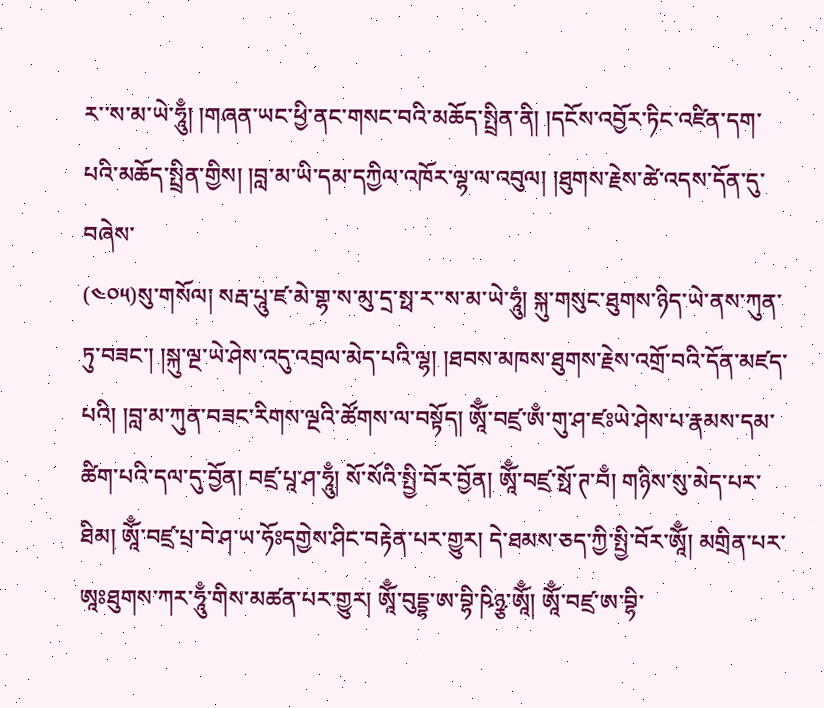ར་་ས་མ་ཡེ་ཧཱུྃ། །གཞན་ཡང་ཕྱི་ནང་གསང་བའི་མཆོད་སྤྲིན་ནི། །དངོས་འབྱོར་ཏིང་འཛིན་དག་པའི་མཆོད་སྤྲིན་གྱིས། །བླ་མ་ཡི་དམ་དཀྱིལ་འཁོར་ལྷ་ལ་འབུལ། །ཐུགས་རྗེས་ཚེ་འདས་དོན་དུ་བཞེས་
(༤༠༥)སུ་གསོལ། སརྦ་པཱུ་ཛ་མེ་གྷ་ས་མུ་དྲ་སྥ་ར་་ས་མ་ཡེ་ཧཱུཾ། སྐུ་གསུང་ཐུགས་ཉིད་ཡེ་ནས་ཀུན་ཏུ་བཟང་། །སྐུ་ལྔ་ཡེ་ཤེས་འདུ་འབྲལ་མེད་པའི་ལྷ། །ཐབས་མཁས་ཐུགས་རྗེས་འགྲོ་བའི་དོན་མཛད་པའི། །བླ་མ་ཀུན་བཟང་རིགས་ལྔའི་ཚོགས་ལ་བསྟོད། ཨཱོྃ་བཛྲ་ཨྃ་གུ་ཤ་ཛཿཡེ་ཤེས་པ་རྣམས་དམ་ཚིག་པའི་དལ་དུ་བྱོན། བཛྲ་པཱ་ཤ་ཧཱུྃ། སོ་སོའི་སྤྱི་བོར་བྱོན། ཨཱོྃ་བཛྲ་སྥོ་ཊ་བྃ། གཉིས་སུ་མེད་པར་ཐིམ། ཨཱོྃ་བཛྲ་པྲ་བེ་ཤ་ཡ་ཧོཿདགྱེས་ཤིང་བརྟེན་པར་གྱུར། དེ་ཐམས་ཅད་ཀྱི་སྤྱི་བོར་ཨཱོྃ། མགྲིན་པར་ཨཱཿཐུགས་ཀར་ཧཱུྃ་གིས་མཚན་པར་གྱུར། ཨཱོྃ་བུདྡྷ་ཨ་བྷི་ཥིཉྩ་ཨཱོྃ། ཨཱོྃ་བཛྲ་ཨ་བྷི་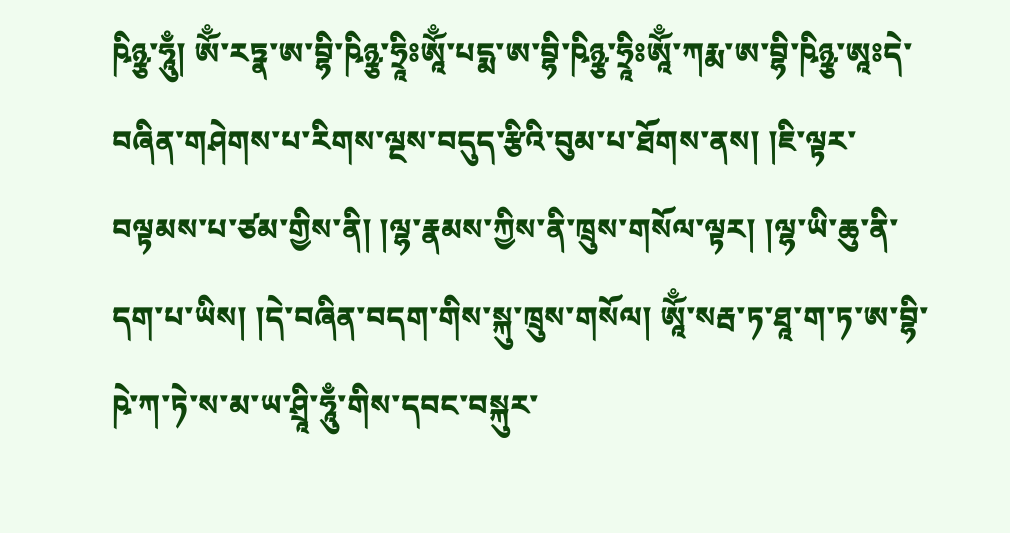ཥིཉྩ་ཧཱུྃ། ཨོྃ་རཏྣ་ཨ་བྷི་ཥིཉྩ་ཧྲཱིཿཨཱོྃ་པདྨ་ཨ་བྷི་ཥིཉྩ་ཧྲཱིཿཨཱོྃ་ཀརྨ་ཨ་བྷི་ཥིཉྩ་ཨཱཿདེ་བཞིན་གཤེགས་པ་རིགས་ལྔས་བདུད་རྩིའི་བུམ་པ་ཐོགས་ནས། །ཇི་ལྟར་བལྟམས་པ་ཙམ་གྱིས་ནི། །ལྷ་རྣམས་ཀྱིས་ནི་ཁྲུས་གསོལ་ལྟར། །ལྷ་ཡི་ཆུ་ནི་དག་པ་ཡིས། །དེ་བཞིན་བདག་གིས་སྐུ་ཁྲུས་གསོལ། ཨཱོྃ་སརྦ་ཏ་ཐཱ་ག་ཏ་ཨ་བྷི་ཥེ་ཀ་ཏེ་ས་མ་ཡ་ཤྲཱི་ཧཱུྃ་གིས་དབང་བསྐུར་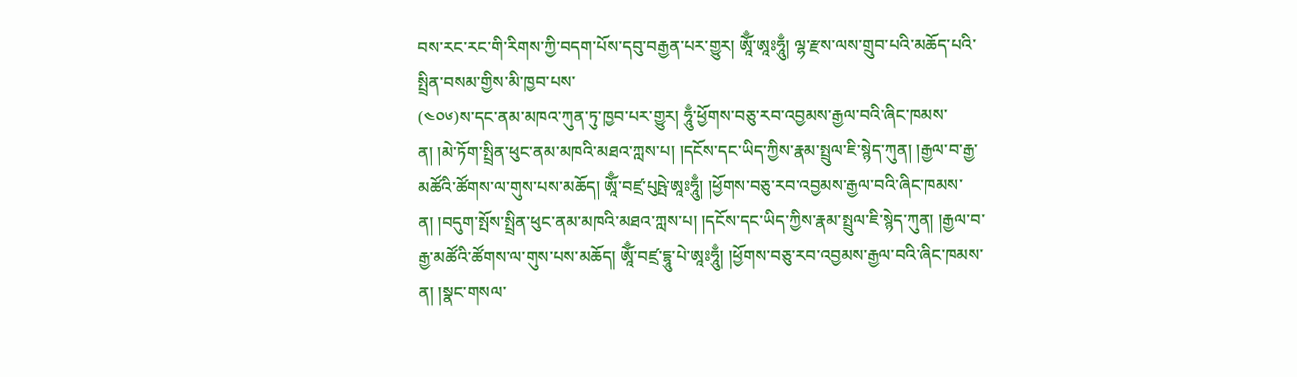བས་རང་རང་གི་རིགས་ཀྱི་བདག་པོས་དབུ་བརྒྱན་པར་གྱུར། ཨཱོྃ་ཨཱཿཧཱུྃ། ལྷ་རྫས་ལས་གྲུབ་པའི་མཆོད་པའི་སྤྲིན་བསམ་གྱིས་མི་ཁྱབ་པས་
(༤༠༦)ས་དང་ནམ་མཁའ་ཀུན་ཏུ་ཁྱབ་པར་གྱུར། ཧཱུྃ་ཕྱོགས་བཅུ་རབ་འབྱམས་རྒྱལ་བའི་ཞིང་ཁམས་ན། །མེ་ཏོག་སྤྲིན་ཕུང་ནམ་མཁའི་མཐའ་ཀླས་པ། །དངོས་དང་ཡིད་ཀྱིས་རྣམ་སྤྲུལ་ཇི་སྙེད་ཀུན། །རྒྱལ་བ་རྒྱ་མཚོའི་ཚོགས་ལ་གུས་པས་མཆོད། ཨཱོྃ་བཛྲ་པུཥྤེ་ཨཱཿཧཱུྃ། །ཕྱོགས་བཅུ་རབ་འབྱམས་རྒྱལ་བའི་ཞིང་ཁམས་ན། །བདུག་སྤོས་སྤྲིན་ཕུང་ནམ་མཁའི་མཐའ་ཀླས་པ། །དངོས་དང་ཡིད་ཀྱིས་རྣམ་སྤྲུལ་ཇི་སྙེད་ཀུན། །རྒྱལ་བ་རྒྱ་མཚོའི་ཚོགས་ལ་གུས་པས་མཆོད། ཨཱོྃ་བཛྲ་དྷཱུ་པེ་ཨཱཿཧཱུྃ། །ཕྱོགས་བཅུ་རབ་འབྱམས་རྒྱལ་བའི་ཞིང་ཁམས་ན། །སྣང་གསལ་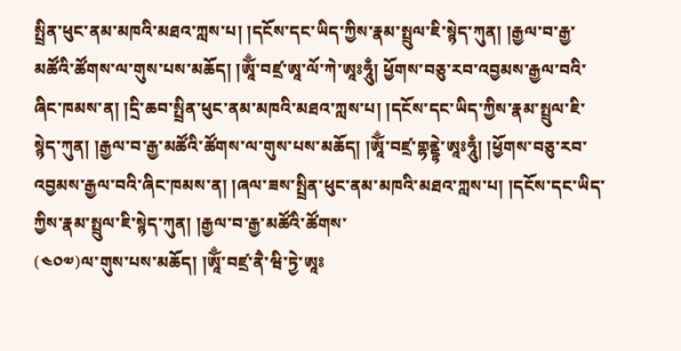སྤྲིན་ཕུང་ནམ་མཁའི་མཐའ་ཀླས་པ། །དངོས་དང་ཡིད་ཀྱིས་རྣམ་སྤྲུལ་ཇི་སྙེད་ཀུན། །རྒྱལ་བ་རྒྱ་མཚོའི་ཚོགས་ལ་གུས་པས་མཆོད། །ཨཱོྃ་བཛྲ་ཨཱ་ལོ་ཀེ་ཨཱཿཧཱུྃ། ཕྱོགས་བཅུ་རབ་འབྱམས་རྒྱལ་བའི་ཞིང་ཁམས་ན། །དྲི་ཆབ་སྤྲིན་ཕུང་ནམ་མཁའི་མཐའ་ཀླས་པ། །དངོས་དང་ཡིད་ཀྱིས་རྣམ་སྤྲུལ་ཇི་སྙེད་ཀུན། །རྒྱལ་བ་རྒྱ་མཚོའི་ཚོགས་ལ་གུས་པས་མཆོད། །ཨཱོྃ་བཛྲ་གྷནྡྷེ་ཨཱཿཧཱུྃ། །ཕྱོགས་བཅུ་རབ་འབྱམས་རྒྱལ་བའི་ཞིང་ཁམས་ན། །ཞལ་ཟས་སྤྲིན་ཕུང་ནམ་མཁའི་མཐའ་ཀླས་པ། །དངོས་དང་ཡིད་ཀྱིས་རྣམ་སྤྲུལ་ཇི་སྙེད་ཀུན། །རྒྱལ་བ་རྒྱ་མཚོའི་ཚོགས་
(༤༠༧)ལ་གུས་པས་མཆོད། །ཨཱོྃ་བཛྲ་ནཻ་ཝི་ཏྱེ་ཨཱཿ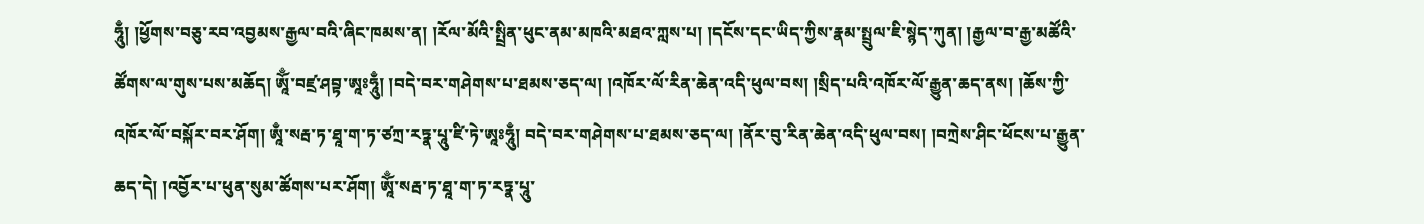ཧཱུྃ། །ཕྱོགས་བཅུ་རབ་འབྱམས་རྒྱལ་བའི་ཞིང་ཁམས་ན། །རོལ་མོའི་སྤྲིན་ཕུང་ནམ་མཁའི་མཐའ་ཀླས་པ། །དངོས་དང་ཡིད་ཀྱིས་རྣམ་སྤྲུལ་ཇི་སྙེད་ཀུན། །རྒྱལ་བ་རྒྱ་མཚོའི་ཚོགས་ལ་གུས་པས་མཆོད། ཨཱོྃ་བཛྲ་ཤབྟ་ཨཱཿཧཱུྃ། །བདེ་བར་གཤེགས་པ་ཐམས་ཅད་ལ། །འཁོར་ལོ་རིན་ཆེན་འདི་ཕུལ་བས། །སྲིད་པའི་འཁོར་ལོ་རྒྱུན་ཆད་ནས། །ཆོས་ཀྱི་འཁོར་ལོ་བསྐོར་བར་ཤོག། ཨཱྃ་སརྦ་ཏ་ཐཱ་ག་ཏ་ཙཀྲ་རཏྣ་པཱུ་ཛི་ཏེ་ཨཱཿཧཱུྃ། བདེ་བར་གཤེགས་པ་ཐམས་ཅད་ལ། །ནོར་བུ་རིན་ཆེན་འདི་ཕུལ་བས། །བཀྲེས་ཤིང་ཕོངས་པ་རྒྱུན་ཆད་དེ། །འབྱོར་པ་ཕུན་སུམ་ཚོགས་པར་ཤོག། ཨཱོྃ་སརྦ་ཏ་ཐཱ་ག་ཏ་རཏྣ་པཱུ་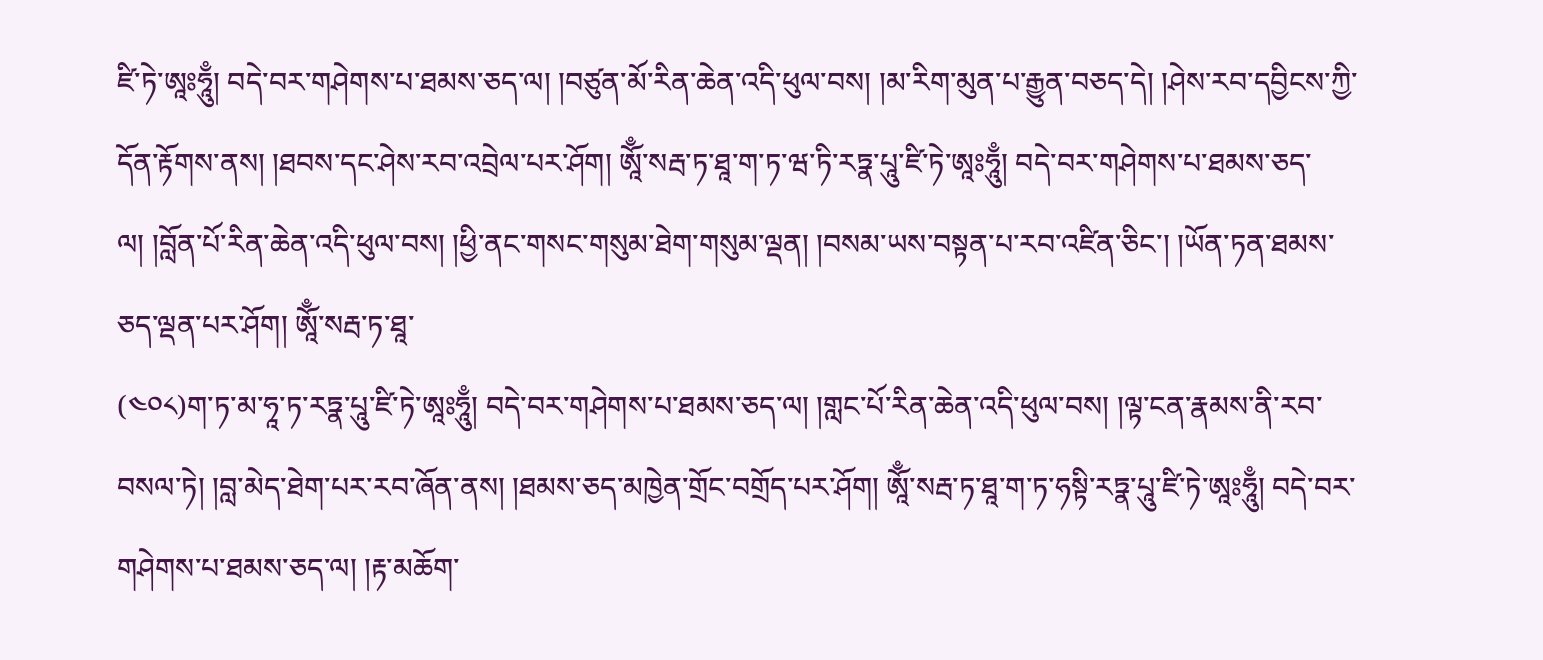ཛི་ཏེ་ཨཱཿཧཱུྃ། བདེ་བར་གཤེགས་པ་ཐམས་ཅད་ལ། །བཙུན་མོ་རིན་ཆེན་འདི་ཕུལ་བས། །མ་རིག་མུན་པ་རྒྱུན་བཅད་དེ། །ཤེས་རབ་དབྱིངས་ཀྱི་དོན་རྟོགས་ནས། །ཐབས་དང་ཤེས་རབ་འབྲེལ་པར་ཤོག། ཨཱོྃ་སརྦ་ཏ་ཐཱ་ག་ཏ་ཝ་ཏི་རཏྣ་པཱུ་ཛི་ཏེ་ཨཱཿཧཱུྃ། བདེ་བར་གཤེགས་པ་ཐམས་ཅད་ལ། །བློན་པོ་རིན་ཆེན་འདི་ཕུལ་བས། །ཕྱི་ནང་གསང་གསུམ་ཐེག་གསུམ་ལྡན། །བསམ་ཡས་བསྟན་པ་རབ་འཛིན་ཅིང་། །ཡོན་ཏན་ཐམས་ཅད་ལྡན་པར་ཤོག། ཨཱོྃ་སརྦ་ཏ་ཐཱ་
(༤༠༨)ག་ཏ་མ་ཧཱ་ཏ་རཏྣ་པཱུ་ཛི་ཏེ་ཨཱཿཧཱུྃ། བདེ་བར་གཤེགས་པ་ཐམས་ཅད་ལ། །གླང་པོ་རིན་ཆེན་འདི་ཕུལ་བས། །ལྟ་ངན་རྣམས་ནི་རབ་བསལ་ཏེ། །བླ་མེད་ཐེག་པར་རབ་ཞོན་ནས། །ཐམས་ཅད་མཁྱེན་གྲོང་བགྲོད་པར་ཤོག། ཨཱོྃ་སརྦ་ཏ་ཐཱ་ག་ཏ་ཧསྟི་རཏྣ་པཱུ་ཛི་ཏེ་ཨཱཿཧཱུྃ། བདེ་བར་གཤེགས་པ་ཐམས་ཅད་ལ། །རྟ་མཆོག་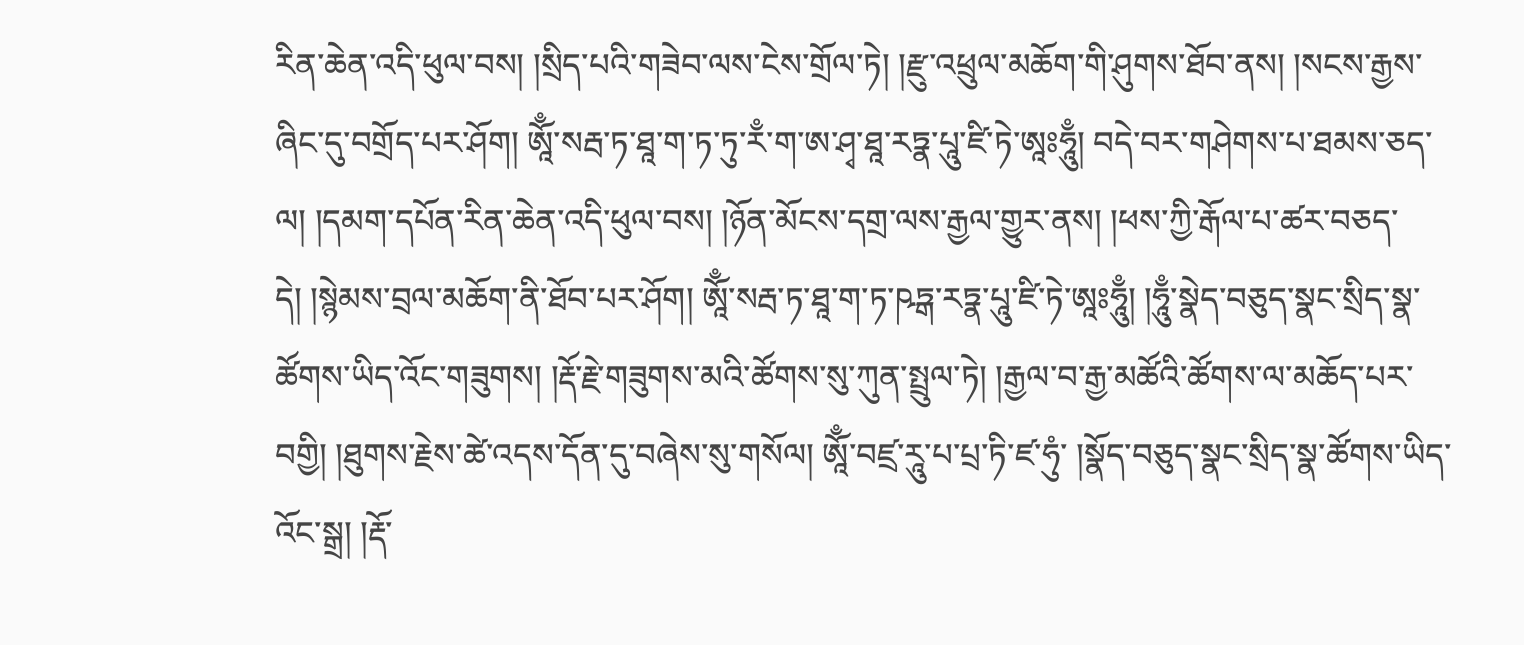རིན་ཆེན་འདི་ཕུལ་བས། །སྲིད་པའི་གཟེབ་ལས་ངེས་གྲོལ་ཏེ། །རྫུ་འཕྲུལ་མཆོག་གི་ཤུགས་ཐོབ་ནས། །སངས་རྒྱས་ཞིང་དུ་བགྲོད་པར་ཤོག། ཨཱོྃ་སརྦ་ཏ་ཐཱ་ག་ཏ་ཏུ་རྃ་ག་ཨ་ཤྭ་ཐཱ་རཏྣ་པཱུ་ཛི་ཏེ་ཨཱཿཧཱུྃ། བདེ་བར་གཤེགས་པ་ཐམས་ཅད་ལ། །དམག་དཔོན་རིན་ཆེན་འདི་ཕུལ་བས། །ཉོན་མོངས་དགྲ་ལས་རྒྱལ་གྱུར་ནས། །ཕས་ཀྱི་རྒོལ་པ་ཚར་བཅད་དེ། །སྙེམས་བྲལ་མཆོག་ནི་ཐོབ་པར་ཤོག། ཨཱོྃ་སརྦ་ཏ་ཐཱ་ག་ཏ་ཥཏྒ་རཏྣ་པཱུ་ཛི་ཏེ་ཨཱཿཧཱུྃ། །ཧཱུྃ་སྣེད་བཅུད་སྣང་སྲིད་སྣ་ཚོགས་ཡིད་འོང་གཟུགས། །རྡོ་རྗེ་གཟུགས་མའི་ཚོགས་སུ་ཀུན་སྤྲུལ་ཏེ། །རྒྱལ་བ་རྒྱ་མཚོའི་ཚོགས་ལ་མཆོད་པར་བགྱི། །ཐུགས་རྗེས་ཚེ་འདས་དོན་དུ་བཞེས་སུ་གསོལ། ཨཱོྃ་བཛྲ་རཱུ་པ་པྲ་ཏི་ཛ་ཧུཾ་ །སྣོད་བཅུད་སྣང་སྲིད་སྣ་ཚོགས་ཡིད་འོང་སྒྲ། །རྡོ་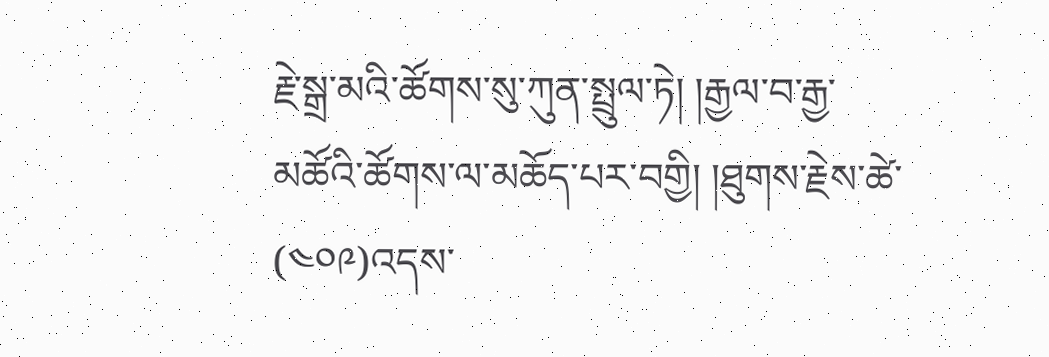རྗེ་སྒྲ་མའི་ཚོགས་སུ་ཀུན་སྤྲུལ་ཏེ། །རྒྱལ་བ་རྒྱ་མཚོའི་ཚོགས་ལ་མཆོད་པར་བགྱི། །ཐུགས་རྗེས་ཚེ་
(༤༠༩)འདས་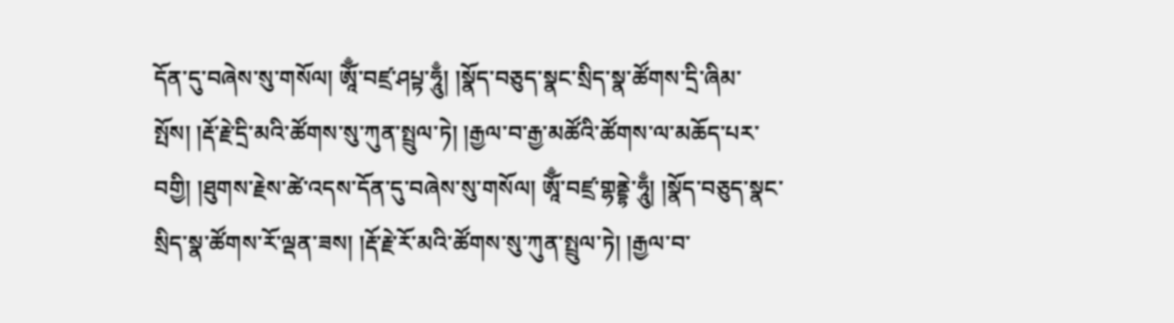དོན་དུ་བཞེས་སུ་གསོལ། ཨཱོྃ་བཛྲ་ཤཔྟ་ཧཱུྃ། །སྣོད་བཅུད་སྣང་སྲིད་སྣ་ཚོགས་དྲི་ཞིམ་སྤོས། །རྡོ་རྗེ་དྲི་མའི་ཚོགས་སུ་ཀུན་སྤྲུལ་ཏེ། །རྒྱལ་བ་རྒྱ་མཚོའི་ཚོགས་ལ་མཆོད་པར་བགྱི། །ཐུགས་རྗེས་ཚེ་འདས་དོན་དུ་བཞེས་སུ་གསོལ། ཨཱོྃ་བཛྲ་གྷནྡྷེ་ཧཱུྃ། །སྣོད་བཅུད་སྣང་སྲིད་སྣ་ཚོགས་རོ་ལྡན་ཟས། །རྡོ་རྗེ་རོ་མའི་ཚོགས་སུ་ཀུན་སྤྲུལ་ཏེ། །རྒྱལ་བ་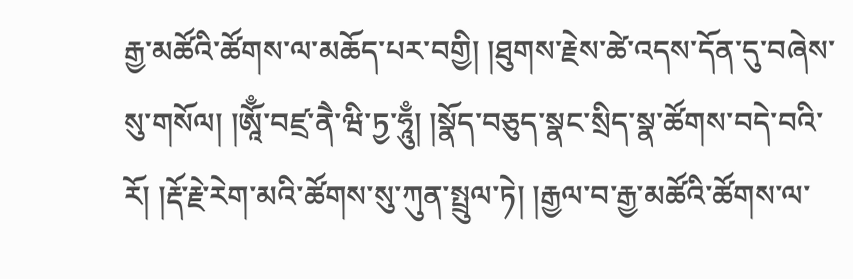རྒྱ་མཚོའི་ཚོགས་ལ་མཆོད་པར་བགྱི། །ཐུགས་རྗེས་ཚེ་འདས་དོན་དུ་བཞེས་སུ་གསོལ། །ཨཱོྃ་བཛྲ་ནཻ་ཝི་ཏྱ་ཧཱུྃ། །སྣོད་བཅུད་སྣང་སྲིད་སྣ་ཚོགས་བདེ་བའི་རོ། །རྡོ་རྗེ་རེག་མའི་ཚོགས་སུ་ཀུན་སྤྲུལ་ཏེ། །རྒྱལ་བ་རྒྱ་མཚོའི་ཚོགས་ལ་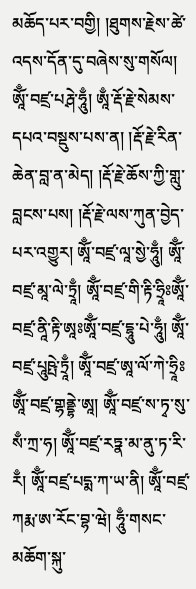མཆོད་པར་བགྱི། །ཐུགས་རྗེས་ཚེ་འདས་དོན་དུ་བཞེས་སུ་གསོལ། ཨཱོྃ་བཛྲ་པརྴེ་ཧཱུྃ། ཨཱྃ་རྡོ་རྗེ་སེམས་དཔའ་བསྡུས་པས་ན། །རྡོ་རྗེ་རིན་ཆེན་བླ་ན་མེད། །རྡོ་རྗེ་ཆོས་ཀྱི་གླུ་བླངས་པས། །རྡོ་རྗེ་ལས་ཀུན་བྱེད་པར་འགྱུར། ཨཱོྃ་བཛྲ་ལཱ་སྱེ་ཧཱུྃ། ཨཱོྃ་བཛྲ་མཱ་ལེ་ཏྲཱྃ། ཨཱོྃ་བཛྲ་གི་རྟི་ཧྲཱིཿཨཱོྃ་བཛྲ་ནཱི་རྟི་ཨཱཿཨཱོྃ་བཛྲ་དྷཱུ་པེ་ཧཱུྃ། ཨཱོྃ་བཛྲ་པཱུཥྤེ་ཏྲཱྃ། ཨཱོྃ་བཛྲ་ཨཱ་ལོ་ཀེ་ཧྲཱིཿཨཱོྃ་བཛྲ་གྷནྡྷེ་ཨཱ། ཨཱོྃ་བཛྲ་ས་ཏྭ་སུ་སྃ་ཀྲ་ཧ། ཨཱོྃ་བཛྲ་རཏྣ་མ་ནུ་ཏ་རི་རྃ། ཨཱོྃ་བཛྲ་པདྨ་ཀ་ཡ་ནི། ཨཱོྃ་བཛྲ་ཀརྨ་ཨ་རོང་བྷ་ཝེ། ཧཱུྃ་གསང་མཆོག་སྐུ་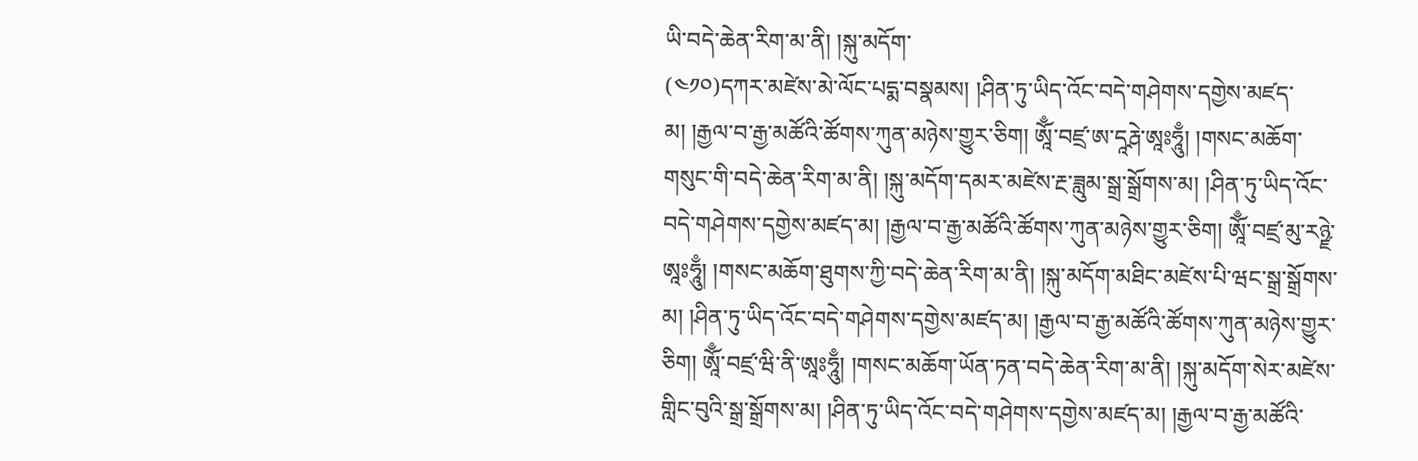ཡི་བདེ་ཆེན་རིག་མ་ནི། །སྐུ་མདོག་
(༤༡༠)དཀར་མཛེས་མེ་ལོང་པདྨ་བསྣམས། །ཤིན་ཏུ་ཡིད་འོང་བདེ་གཤེགས་དགྱེས་མཛད་མ། །རྒྱལ་བ་རྒྱ་མཚོའི་ཚོགས་ཀུན་མཉེས་གྱུར་ཅིག། ཨཱོྃ་བཛྲ་ཨ་དཱརྴེ་ཨཱཿཧཱུྃ། །གསང་མཆོག་གསུང་གི་བདེ་ཆེན་རིག་མ་ནི། །སྐུ་མདོག་དམར་མཛེས་རྔ་ཟླུམ་སྒྲ་སྒྲོགས་མ། །ཤིན་ཏུ་ཡིད་འོང་བདེ་གཤེགས་དགྱེས་མཛད་མ། །རྒྱལ་བ་རྒྱ་མཚོའི་ཚོགས་ཀུན་མཉེས་གྱུར་ཅིག། ཨཱོྃ་བཛྲ་མུ་རཉྫེ་ཨཱཿཧཱུྃ། །གསང་མཆོག་ཐུགས་ཀྱི་བདེ་ཆེན་རིག་མ་ནི། །སྐུ་མདོག་མཐིང་མཛེས་པི་ཝང་སྒྲ་སྒྲོགས་མ། །ཤིན་ཏུ་ཡིད་འོང་བདེ་གཤེགས་དགྱེས་མཛད་མ། །རྒྱལ་བ་རྒྱ་མཚོའི་ཚོགས་ཀུན་མཉེས་གྱུར་ཅིག། ཨཱོྃ་བཛྲ་ཝི་ནི་ཨཱཿཧཱུྃ། །གསང་མཆོག་ཡོན་ཏན་བདེ་ཆེན་རིག་མ་ནི། །སྐུ་མདོག་སེར་མཛེས་གླིང་བུའི་སྒྲ་སྒྲོགས་མ། །ཤིན་ཏུ་ཡིད་འོང་བདེ་གཤེགས་དགྱེས་མཛད་མ། །རྒྱལ་བ་རྒྱ་མཚོའི་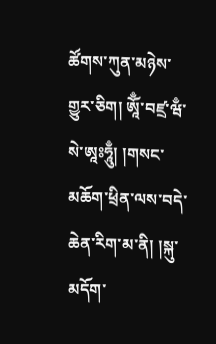ཚོགས་ཀུན་མཉེས་གྱུར་ཅིག། ཨཱོྃ་བཛྲ་ཝྃ་སེ་ཨཱཿཧཱུྃ། །གསང་མཆོག་ཕྲིན་ལས་བདེ་ཆེན་རིག་མ་ནི། །སྐུ་མདོག་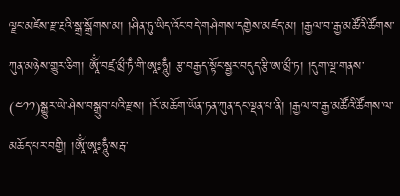ལྗང་མཛེས་རྫ་རྔའི་སྒྲ་སྒྲོགས་མ། །ཤིན་ཏུ་ཡིད་འོང་བདེ་གཤེགས་དགྱེས་མཛད་མ། །རྒྱལ་བ་རྒྱ་མཚོའི་ཚོགས་ཀུན་མཉེས་གྱུར་ཅིག། ཨཱོྃ་བཛྲ་མྲྀ་ཏྃ་གི་ཨཱཿཧཱུྃ། རྩ་བརྒྱད་སྟོང་སྦྱར་བདུད་རྩི་ཨ་མྲྀ་ཏ། །དུག་ལྔ་གནས་
(༤༡༡)སྒྱུར་ཡེ་ཤེས་བསྒྲུབ་པའི་རྫས། །རོ་མཆོག་ཡོན་ཏན་ཀུན་དང་ལྡན་པ་ནི། །རྒྱལ་བ་རྒྱ་མཚོའི་ཚོགས་ལ་མཆོད་པར་བགྱི། །ཨཱོྃ་ཨཱཿཧཱུྃ་སརྦ་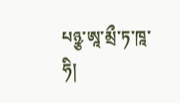པཉྩ་ཨཱ་མྲྀ་ཏ་ཁཱ་ཧི།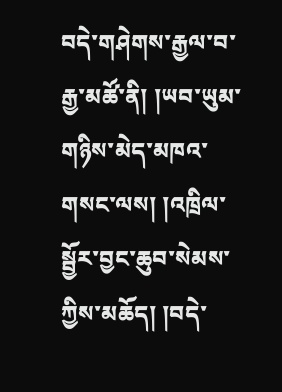བདེ་གཤེགས་རྒྱལ་བ་རྒྱ་མཚོ་ནི། །ཡབ་ཡུམ་གཉིས་མེད་མཁའ་གསང་ལས། །འཁྲིལ་སྦྱོར་བྱང་ཆུབ་སེམས་ཀྱིས་མཆོད། །བདེ་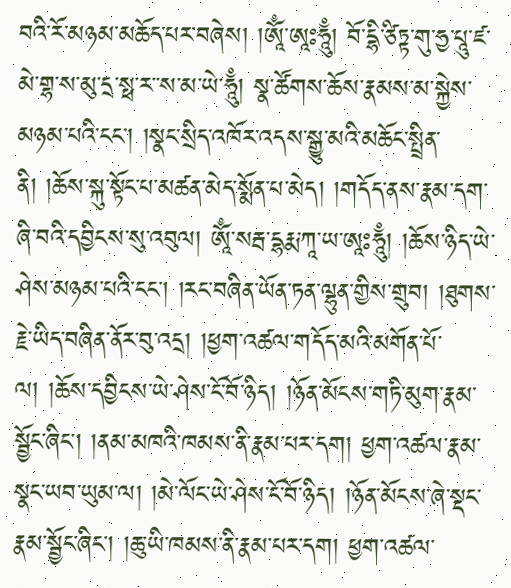བའི་རོ་མཉམ་མཆོད་པར་བཞེས། །ཨཱོྃ་ཨཱཿཧཱུྃ། བོ་དྷི་ཙིཏྟ་གུ་ཧྱ་པཱུ་ཛ་མེ་གྷ་ས་མུ་དྲ་སྥ་ར་་ས་མ་ཡེ་ཧཱུྃ། སྣ་ཚོགས་ཆོས་རྣམས་མ་སྐྱེས་མཉམ་པའི་ངང་། །སྣང་སྲིད་འཁོར་འདས་སྒྱུ་མའི་མཆོང་སྤྲིན་ནི། །ཆོས་སྐུ་སྟོང་པ་མཚན་མེད་སྨོན་པ་མེད། །གདོད་ནས་རྣམ་དག་ཞི་བའི་དབྱིངས་སུ་འབུལ། ཨཱོྃ་སརྦ་དྷརྨ་ཀཱ་ཡ་ཨཱཿཧཱུྃ། །ཆོས་ཉིད་ཡེ་ཤེས་མཉམ་པའི་ངང་། །རང་བཞིན་ཡོན་ཏན་ལྷུན་གྱིས་གྲུབ། །ཐུགས་རྗེ་ཡིད་བཞིན་ནོར་བུ་འདྲ། །ཕྱག་འཚལ་གདོད་མའི་མགོན་པོ་ལ། །ཆོས་དབྱིངས་ཡེ་ཤེས་ངོ་བོ་ཉིད། །ཉོན་མོངས་གཏི་མུག་རྣམ་སྦྱོང་ཞིང་། །ནམ་མཁའི་ཁམས་ནི་རྣམ་པར་དག། ཕྱག་འཚལ་རྣམ་སྣང་ཡབ་ཡུམ་ལ། །མེ་ལོང་ཡེ་ཤེས་ངོ་བོ་ཉིད། །ཉོན་མོངས་ཞེ་སྡང་རྣམ་སྦྱོང་ཞིང་། །ཆུ་ཡི་ཁམས་ནི་རྣམ་པར་དག། ཕྱག་འཚལ་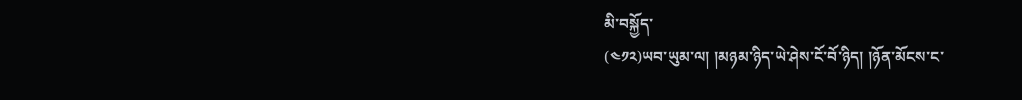མི་བསྐྱོད་
(༤༡༢)ཡབ་ཡུམ་ལ། །མཉམ་ཉིད་ཡེ་ཤེས་ངོ་བོ་ཉིད། །ཉོན་མོངས་ང་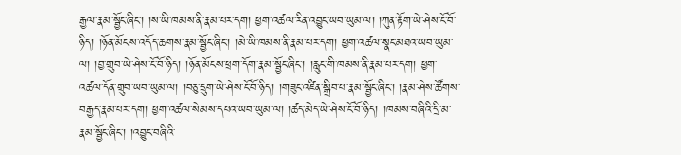རྒྱལ་རྣམ་སྦྱོང་ཞིང་། །ས་ཡི་ཁམས་ནི་རྣམ་པར་དག། ཕྱག་འཚལ་རིན་འབྱུང་ཡབ་ཡུམ་ལ། །ཀུན་རྟོག་ཡེ་ཤེས་ངོ་བོ་ཉིད། །ཉོན་མོངས་འདོད་ཆགས་རྣམ་སྦྱོང་ཞིང་། །མེ་ཡི་ཁམས་ནི་རྣམ་པར་དག། ཕྱག་འཚལ་སྣང་མཐའ་ཡབ་ཡུམ་ལ། །བྱ་གྲུབ་ཡེ་ཤེས་ངོ་བོ་ཉིད། །ཉོན་མོངས་ཕྲག་དོག་རྣམ་སྦྱོང་ཞིང་། །རླུང་གི་ཁམས་ནི་རྣམ་པར་དག། ཕྱག་འཚལ་དོན་གྲུབ་ཡབ་ཡུམ་ལ། །བཅུ་དྲུག་ཡེ་ཤེས་ངོ་བོ་ཉིད། །གཟུང་འཛིན་སྒྲིབ་པ་རྣམ་སྦྱོང་ཞིང་། །རྣམ་ཤེས་ཚོགས་བརྒྱད་རྣམ་པར་དག། ཕྱག་འཚལ་སེམས་དཔའ་ཡབ་ཡུམ་ལ། །ཚད་མེད་ཡེ་ཤེས་ངོ་བོ་ཉིད། །ཁམས་བཞིའི་དྲི་མ་རྣམ་སྦྱོང་ཞིང་། །འབྱུང་བཞིའི་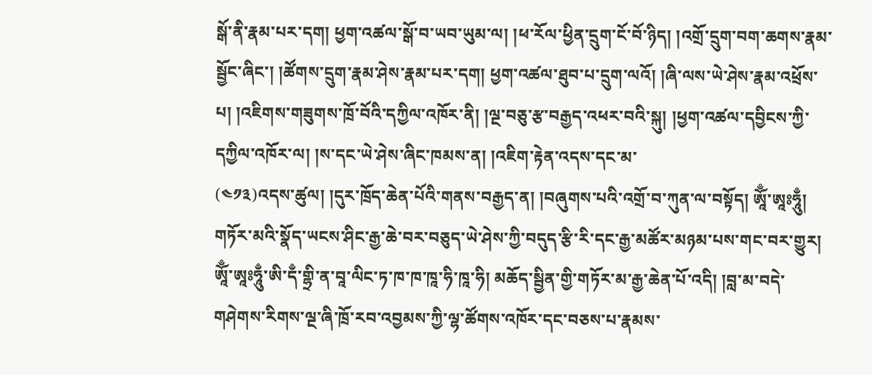སྒོ་ནི་རྣམ་པར་དག། ཕྱག་འཚལ་སྒོ་བ་ཡབ་ཡུམ་ལ། །ཕ་རོལ་ཕྱིན་དྲུག་ངོ་བོ་ཉིད། །འགྲོ་དྲུག་བག་ཆགས་རྣམ་སྦྱོང་ཞིང་། །ཚོགས་དྲུག་རྣམ་ཤེས་རྣམ་པར་དག། ཕྱག་འཚལ་ཐུབ་པ་དྲུག་ལའོ། །ཞི་ལས་ཡེ་ཤེས་རྣམ་འཕྲོས་པ། །འཇིགས་གཟུགས་ཁྲོ་བོའི་དཀྱིལ་འཁོར་ནི། །ལྔ་བཅུ་རྩ་བརྒྱད་འཕར་བའི་སྐུ། །ཕྱག་འཚལ་དབྱིངས་ཀྱི་དཀྱིལ་འཁོར་ལ། །ས་དང་ཡེ་ཤེས་ཞིང་ཁམས་ན། །འཇིག་རྟེན་འདས་དང་མ་
(༤༡༣)འདས་ཚུལ། །དུར་ཁྲོད་ཆེན་པོའི་གནས་བརྒྱད་ན། །བཞུགས་པའི་འགྲོ་བ་ཀུན་ལ་བསྟོད། ཨཱོྃ་ཨཱཿཧཱུྃ། གཏོར་མའི་སྣོད་ཡངས་ཤིང་རྒྱ་ཆེ་བར་བཅུད་ཡེ་ཤེས་ཀྱི་བདུད་རྩི་རི་དང་རྒྱ་མཚོར་མཉམ་པས་གང་བར་གྱུར། ཨཱོྃ་ཨཱཿཧཱུྃ་ཨི་དྃ་གྷྲི་ན་བཱ་ལིང་ཏ་ཁ་ཁ་ཁཱ་ཧི་ཁཱ་ཧི། མཆོད་སྦྱིན་གྱི་གཏོར་མ་རྒྱ་ཆེན་པོ་འདི། །བླ་མ་བདེ་གཤེགས་རིགས་ལྔ་ཞི་ཁྲོ་རབ་འབྱམས་ཀྱི་ལྷ་ཚོགས་འཁོར་དང་བཅས་པ་རྣམས་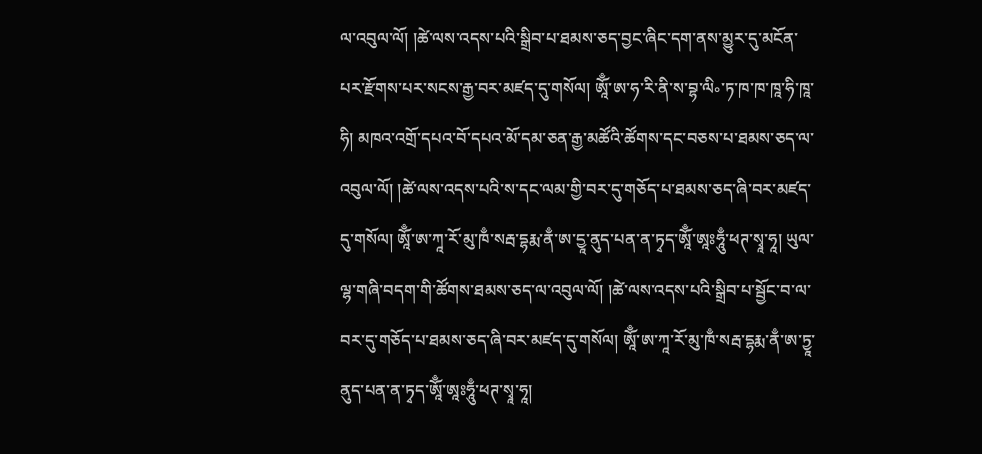ལ་འབུལ་ལོ། །ཚེ་ལས་འདས་པའི་སྒྲིབ་པ་ཐམས་ཅད་བྱང་ཞིང་དག་ནས་མྱུར་དུ་མངོན་པར་རྫོགས་པར་སངས་རྒྱ་བར་མཛད་དུ་གསོལ། ཨཱོྃ་ཨ་ཧ་རི་ནི་ས་བྷ་ལི༚་ཏ་ཁ་ཁ་ཁཱ་ཧི་ཁཱ་ཧི། མཁའ་འགྲོ་དཔའ་བོ་དཔའ་མོ་དམ་ཅན་རྒྱ་མཚོའི་ཚོགས་དང་བཅས་པ་ཐམས་ཅད་ལ་འབུལ་ལོ། །ཚེ་ལས་འདས་པའི་ས་དང་ལམ་གྱི་བར་དུ་གཅོད་པ་ཐམས་ཅད་ཞི་བར་མཛད་དུ་གསོལ། ཨཱོྃ་ཨ་ཀཱ་རོ་མུ་ཁྃ་སརྦ་དྷརྨ་ནྃ་ཨ་དྱཱ་ནུད་པན་ན་ཏྭད་ཨཱོྃ་ཨཱཿཧཱུྃ་ཕཊ་སྭཱ་ཧཱ། ཡུལ་ལྷ་གཞི་བདག་གི་ཚོགས་ཐམས་ཅད་ལ་འབུལ་ལོ། །ཚེ་ལས་འདས་པའི་སྒྲིབ་པ་སྦྱོང་བ་ལ་བར་དུ་གཅོད་པ་ཐམས་ཅད་ཞི་བར་མཛད་དུ་གསོལ། ཨཱོྃ་ཨ་ཀཱ་རོ་མུ་ཁྃ་སརྦ་དྷརྨ་ནྃ་ཨ་ཏྱཱ་ནུད་པན་ན་ཏྭད་ཨཱོྃ་ཨཱཿཧཱུྃ་ཕཊ་སྭཱ་ཧཱ།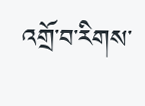འགྲོ་བ་རིགས་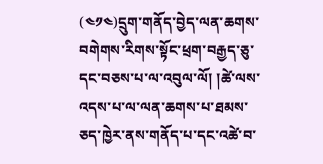(༤༡༤)དྲུག་གནོད་བྱེད་ལན་ཆགས་བགེགས་རིགས་སྟོང་ཕྲག་བརྒྱད་ཅུ་དང་བཅས་པ་ལ་འབུལ་ལོ། །ཚེ་ལས་འདས་པ་ལ་ལན་ཆགས་པ་ཐམས་ཅད་ཁྱེར་ནས་གནོད་པ་དང་འཚེ་བ་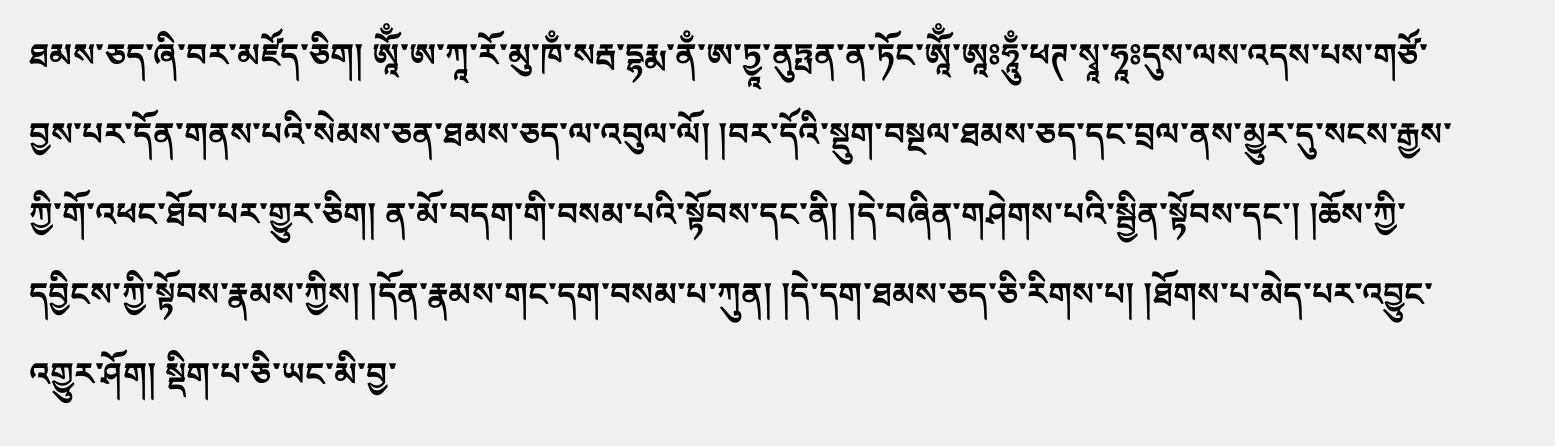ཐམས་ཅད་ཞི་བར་མཛོད་ཅིག། ཨཱོྃ་ཨ་ཀཱ་རོ་མུ་ཁྃ་སརྦ་དྷརྨ་ནྃ་ཨ་ཏྱཱ་ནུཏྤན་ན་ཏོང་ཨཱོྃ་ཨཱཿཧཱུྃ་ཕཊ་སྭཱ་ཧཱཿདུས་ལས་འདས་པས་གཙོ་བྱས་པར་དོན་གནས་པའི་སེམས་ཅན་ཐམས་ཅད་ལ་འབུལ་ལོ། །བར་དོའི་སྡུག་བསྔལ་ཐམས་ཅད་དང་བྲལ་ནས་མྱུར་དུ་སངས་རྒྱས་ཀྱི་གོ་འཕང་ཐོབ་པར་གྱུར་ཅིག། ན་མོ་བདག་གི་བསམ་པའི་སྟོབས་དང་ནི། །དེ་བཞིན་གཤེགས་པའི་སྦྱིན་སྟོབས་དང་། །ཆོས་ཀྱི་དབྱིངས་ཀྱི་སྟོབས་རྣམས་ཀྱིས། །དོན་རྣམས་གང་དག་བསམ་པ་ཀུན། །དེ་དག་ཐམས་ཅད་ཅི་རིགས་པ། །ཐོགས་པ་མེད་པར་འབྱུང་འགྱུར་ཤོག། སྡིག་པ་ཅི་ཡང་མི་བྱ་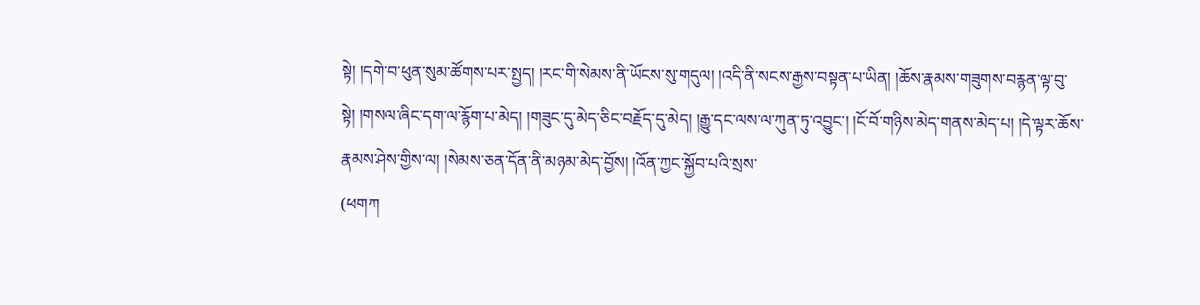སྟེ། །དགེ་བ་ཕུན་སུམ་ཚོགས་པར་སྤྱད། །རང་གི་སེམས་ནི་ཡོངས་སུ་གདུལ། །འདི་ནི་སངས་རྒྱས་བསྟན་པ་ཡིན། །ཆོས་རྣམས་གཟུགས་བརྙན་ལྟ་བུ་སྟེ། །གསལ་ཞིང་དག་ལ་རྙོག་པ་མེད། །གཟུང་དུ་མེད་ཅིང་བརྗོད་དུ་མེད། །རྒྱུ་དང་ལས་ལ་ཀུན་ཏུ་འབྱུང་། །ངོ་བོ་གཉིས་མེད་གནས་མེད་པ། །དེ་ལྟར་ཆོས་རྣམས་ཤེས་གྱིས་ལ། །སེམས་ཅན་དོན་ནི་མཉམ་མེད་བྱོས། །འོན་ཀྱང་སྐྱོབ་པའི་སྲས་
(ཕགཀ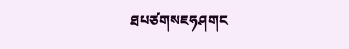ཐཔཙགསཇཧཤགང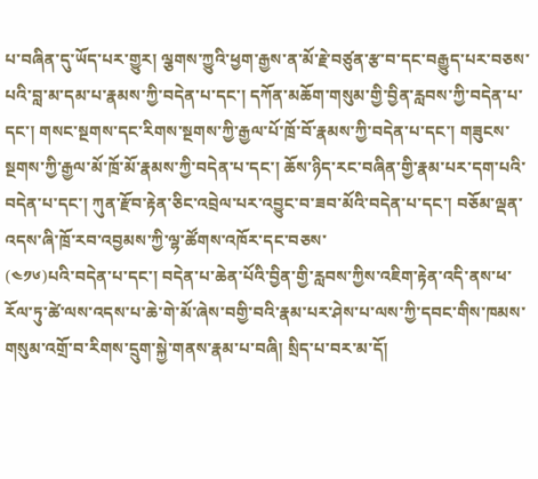པ་བཞིན་དུ་ཡོད་པར་གྱུར། ལྕགས་ཀྱུའི་ཕྱག་རྒྱས་ན་མོ་རྗེ་བཙུན་རྩ་བ་དང་བརྒྱུད་པར་བཅས་པའི་བླ་མ་དམ་པ་རྣམས་ཀྱི་བདེན་པ་དང་། དཀོན་མཆོག་གསུམ་གྱི་བྱིན་རླབས་ཀྱི་བདེན་པ་དང་། གསང་སྔགས་དང་རིགས་སྔགས་ཀྱི་རྒྱལ་པོ་ཁྲོ་བོ་རྣམས་ཀྱི་བདེན་པ་དང་། གཟུངས་སྔགས་ཀྱི་རྒྱལ་མོ་ཁྲོ་མོ་རྣམས་ཀྱི་བདེན་པ་དང་། ཆོས་ཉིད་རང་བཞིན་གྱི་རྣམ་པར་དག་པའི་བདེན་པ་དང་། ཀུན་རྫོབ་རྟེན་ཅིང་འབྲེལ་པར་འབྱུང་བ་ཟབ་མོའི་བདེན་པ་དང་། བཅོམ་ལྡན་འདས་ཞི་ཁྲོ་རབ་འབྱམས་ཀྱི་ལྷ་ཚོགས་འཁོར་དང་བཅས་
(༤༡༦)པའི་བདེན་པ་དང་། བདེན་པ་ཆེན་པོའི་བྱིན་གྱི་རླབས་ཀྱིས་འཇིག་རྟེན་འདི་ནས་ཕ་རོལ་ཏུ་ཚེ་ལས་འདས་པ་ཆེ་གེ་མོ་ཞེས་བགྱི་བའི་རྣམ་པར་ཤེས་པ་ལས་ཀྱི་དབང་གིས་ཁམས་གསུམ་འགྲོ་བ་རིགས་དྲུག་སྐྱེ་གནས་རྣམ་པ་བཞི། སྲིད་པ་བར་མ་དོ།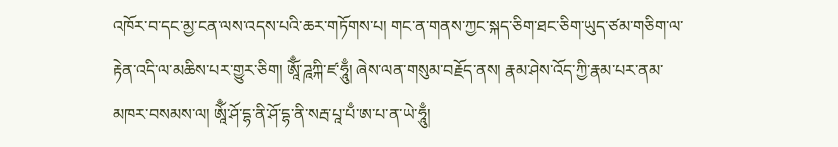འཁོར་བ་དང་མྱ་ངན་ལས་འདས་པའི་ཆར་གཏོགས་པ། གང་ན་གནས་ཀྱང་སྐད་ཅིག་ཐང་ཅིག་ཡུད་ཙམ་གཅིག་ལ་རྟེན་འདི་ལ་མཆིས་པར་གྱུར་ཅིག། ཨཱོྃ་ཌཱཀྐི་ཛ་ཧཱུྃ། ཞེས་ལན་གསུམ་བརྗོད་ནས། རྣམ་ཤེས་འོད་ཀྱི་རྣམ་པར་ནམ་མཁར་བསམས་ལ། ཨཱོྃ་ཤོ་དྷ་ནི་ཤོ་དྷ་ནི་སརྦ་པཱ་པྃ་ཨ་པ་ན་ཡེ་ཧཱུྃ།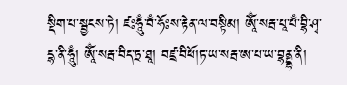སྡིག་པ་སྦྱངས་ཏེ། ཛཿཧཱུྃ་བྃ་ཧོཿས་རྟེན་ལ་བསྟིམ། ཨཱོྃ་སརྦ་པཱ་པྃ་བྷི་ཤྭ་དྷ་ནི་ཧཱུྃ། ཨཱོྃ་སརྦ་བིད་ཏྲ་ཐཱ། བཛྲ་བིཕོ།ཏ་ཡ་སརྦ་ཨ་པ་ཡ་བྷནྡྷ་ནི།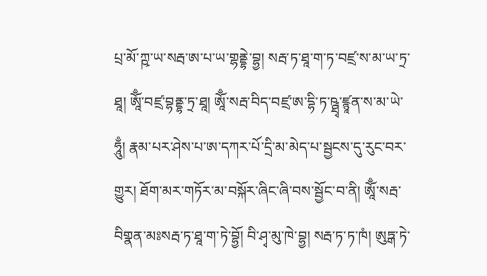པྲ་མོ་ཀྵ་ཡ་སརྦ་ཨ་པ་ཡ་གྷནྡྷེ་བྷྱ། སརྦ་ཏ་ཐཱ་ག་ཏ་བཛྲ་ས་མ་ཡ་ཏྲ་ཐཱ། ཨཱོྃ་བཛྲ་བྷནྡྷ་ཏྲ་ཐཱ། ཨཱོྃ་སརྦ་བིད་བཛྲ་ཨ་དྷི་ཏ་ཥྠྭ་ཛྙཱན་ས་མ་ཡེ་ཧཱུྃ། རྣམ་པར་ཤེས་པ་ཨ་དཀར་པོ་དྲི་མ་མེད་པ་སྦྱངས་དུ་རུང་བར་གྱུར། ཐོག་མར་གཏོར་མ་བསྐོར་ཞིང་ཞི་བས་སྦྱོང་བ་ནི། ཨཱོྃ་སརྦ་བིགྣན་མཿསརྦ་ཏ་ཐཱ་ག་ཏེ་བྷྱོ། བི་ཤྭ་མུ་ཁེ་བྷྱ། སརྦ་ཏ་ཏ་ཁཾ། ཨུཏྒ་ཏེ་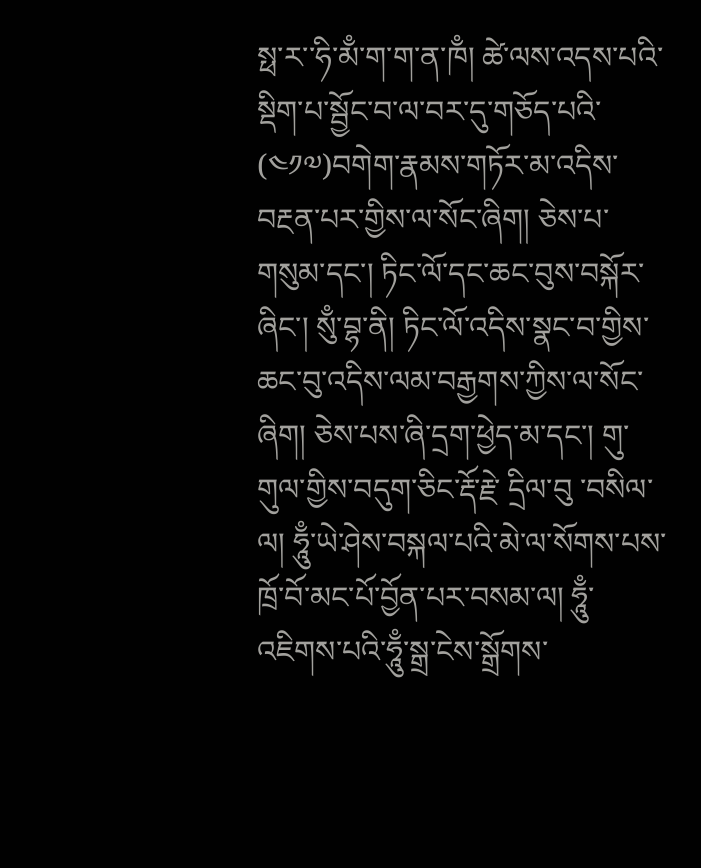སྥ་ར་་ཧི་མྃ་ག་ག་ན་ཁྃ། ཚེ་ལས་འདས་པའི་སྡིག་པ་སྦྱོང་བ་ལ་བར་དུ་གཅོད་པའི་
(༤༡༧)བགེག་རྣམས་གཏོར་མ་འདིས་བརྔན་པར་གྱིས་ལ་སོང་ཞིག། ཅེས་པ་གསུམ་དང་། ཏིང་ལོ་དང་ཆང་བུས་བསྐོར་ཞིང་། སུྃ་བྷ་ནི། ཏིང་ལོ་འདིས་སྣང་བ་གྱིས་ཆང་བུ་འདིས་ལམ་བརྒྱགས་ཀྱིས་ལ་སོང་ཞིག། ཅེས་པས་ཞི་དྲག་ཕྱེད་མ་དང་། གུ་གུལ་གྱིས་བདུག་ཅིང་རྡོ་རྗེ་ དྲིལ་བུ ་བསིལ་ལ། ཧཱུྃ་ཡེ་ཤེས་བསྐལ་པའི་མེ་ལ་སོགས་པས་ཁྲོ་བོ་མང་པོ་བྱོན་པར་བསམ་ལ། ཧཱུྃ་འཇིགས་པའི་ཧཱུྃ་སྒྲ་ངེས་སྒྲོགས་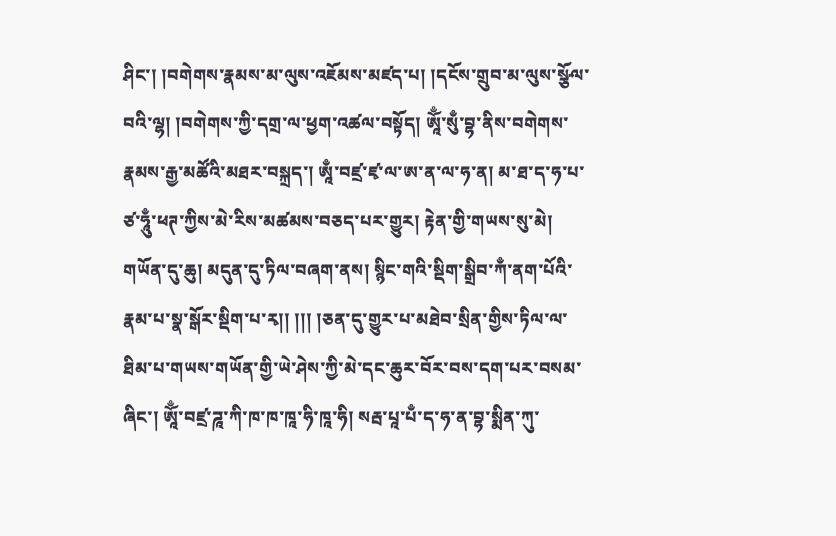ཤིང་། །བགེགས་རྣམས་མ་ལུས་འཇོམས་མཛད་པ། །དངོས་གྲུབ་མ་ལུས་སྩོལ་བའི་ལྷ། །བགེགས་ཀྱི་དགྲ་ལ་ཕྱག་འཚལ་བསྟོད། ཨཱོྃ་སུྃ་བྷ་ནིས་བགེགས་རྣམས་རྒྱ་མཚོའི་མཐར་བསྐྲད་། ཨཱྃ་བཛྲ་ཛྭ་ལ་ཨ་ན་ལ་ཧ་ན། མ་ཐ་ད་ཧ་པ་ཙ་ཧཱུྃ་ཕཊ་ཀྱིས་མེ་རིས་མཚམས་བཅད་པར་གྱུར། རྟེན་གྱི་གཡས་སུ་མེ། གཡོན་དུ་ཆུ། མདུན་དུ་ཏིལ་བཞག་ནས། སྙིང་གའི་སྡིག་སྒྲིབ་ཀྃ་ནག་པོའི་རྣམ་པ་སྣ་སྒོར་སྡིག་པ་རྭ།། །།། །ཅན་དུ་གྱུར་པ་མཐེབ་སྲིན་གྱིས་ཏིལ་ལ་ཐིམ་པ་གཡས་གཡོན་གྱི་ཡེ་ཤེས་ཀྱི་མེ་དང་ཆུར་བོར་བས་དག་པར་བསམ་ཞིང་། ཨཱོྃ་བཛྲ་ཌཱ་ཀི་ཁ་ཁ་ཁཱ་ཧི་ཁཱ་ཧི། སརྦ་པཱ་པྃ་ད་ཧ་ན་བྷ་སྨིན་ཀུ་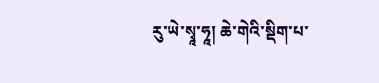རུ་ཡེ་སྭཱ་ཧཱ། ཆེ་གེའི་སྡིག་པ་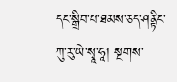དང་སྒྲིབ་པ་ཐམས་ཅད་ཤནྟིང་ཀུ་རུ་ཡེ་སྭཱ་ཧཱ། སྔགས་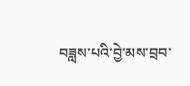བཟླས་པའི་བྱེ་མས་བྲབ་